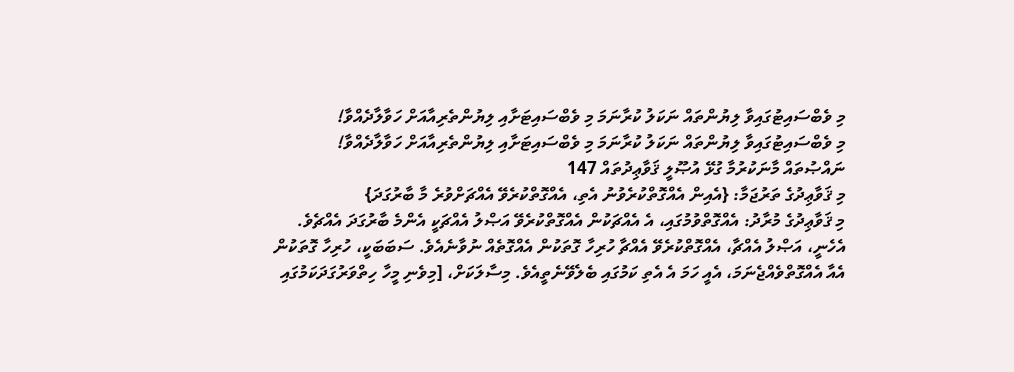މި ވެބްސައިޓުގައިވާ ލިޔުންތައް ނަކަލު ކުރާނަމަ މި ވެބްސައިޓަށާއި ލިޔުންތެރިއާއަށް ހަވާލާދެއްވާ!
މި ވެބްސައިޓުގައިވާ ލިޔުންތައް ނަކަލު ކުރާނަމަ މި ވެބްސައިޓަށާއި ލިޔުންތެރިއާއަށް ހަވާލާދެއްވާ!
ނައްޞުތައް މާނަކުރުމާ ގުޅޭ އުޞޫލީ ޤަވާޢިދުތައް 147
މި ޤަވާޢިދުގެ ތަރުޖަމާ: {އެއިން އެއްގޮތްކުރެވުނު އެތި، އެއްގޮތްކުރެވޭ އެއްޗަށްވުރެ މާ ބާރުގަދަ}
މި ޤަވާޢިދުގެ މުރާދު: އެއްގޮތްވުމުގައި، އެ އެއްޗަކުން އެއްގޮތްކުރެވޭ އަޞްލު އެއްޗަކީ އެންމެ ބާރުގަދަ އެއްޗެވެ. އެހެނީ، އަޞްލު އެއްޗާ، އެއްގޮތްކުރެވޭ އެއްޗާ ހުރިހާ ގޮތަކުން އެއްގޮތެއް ނުވާނެއެވެ. ސަބަބަކީ، ހުރިހާ ގޮތަކުން އެއާ އެއްގޮތްވެއްޖެނަމަ، އެއީ ހަމަ އެ އެތި ކަމުގައި ބެލެވޭނެތީއެވެ. މިސާލަކަށް، [މިވެނި މީހާ ހިތްވަރުގަދަކަމުގައި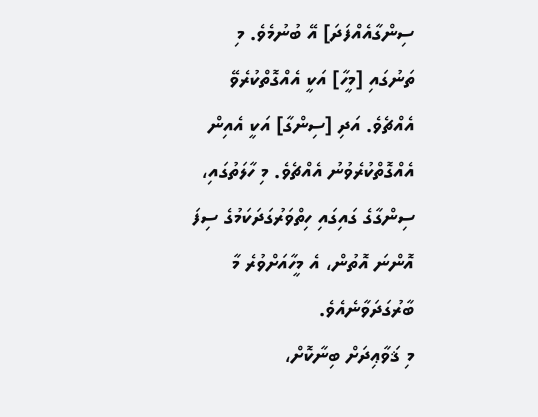ސިންގާއެއްފަދަ] އޭ ބުނުމެވެ. މި ތަނުގައި [މީހާ] އަކީ އެއްގޮތްކުރެވޭ އެއްޗެވެ. އަދި [ސިންގާ] އަކީ އެއިން އެއްގޮތްކުރެވުނު އެއްޗެވެ. މި ހާލަތުގައި، ސިންގާގެ ގައިގައި ހިތްވަރުގަދަކަމުގެ ސިފަ އޮންނަ އޮތުން، އެ މީހާއަށްވުރެ މާ ބާރުގަދަވާނެއެވެ.
މި ޤަވާޢިދަށް ބިނާކޮށް،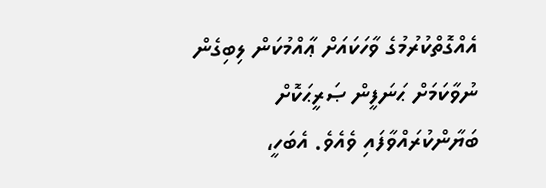އެއްގޮތްކުރުމުގެ ވާހަކައަށް ޢާއްމުކަން ލިބިގެން ނުވާކަމަށް ޙަނަފީން ޞަރީޙަކޮށް ބަޔާންކުރައްވާފައި ވެއެވެ. އެބަހީ،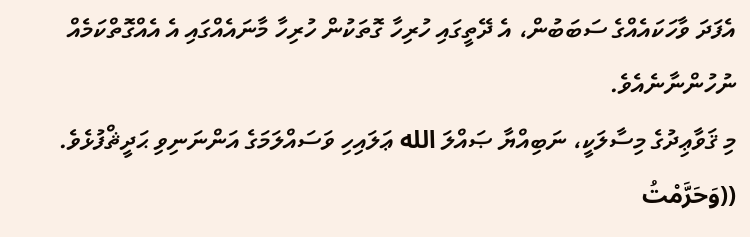އެފަދަ ވާހަކައެއްގެ ސަބަބުން، އެ ދޭތީގައި ހުރިހާ ގޮތަކުން ހުރިހާ މާނައެއްގައި އެ އެއްގޮތްކަމެއް ނުހުންނާނެއެވެ.
މި ޤަވާޢިދުގެ މިސާލަކީ، ނަބިއްޔާ ޞައްލަ الله ޢަލައިހި ވަސައްލަމަގެ އަންނަނިވި ޙަދީޘްފުޅެވެ. ((وَحَرَّمْتُ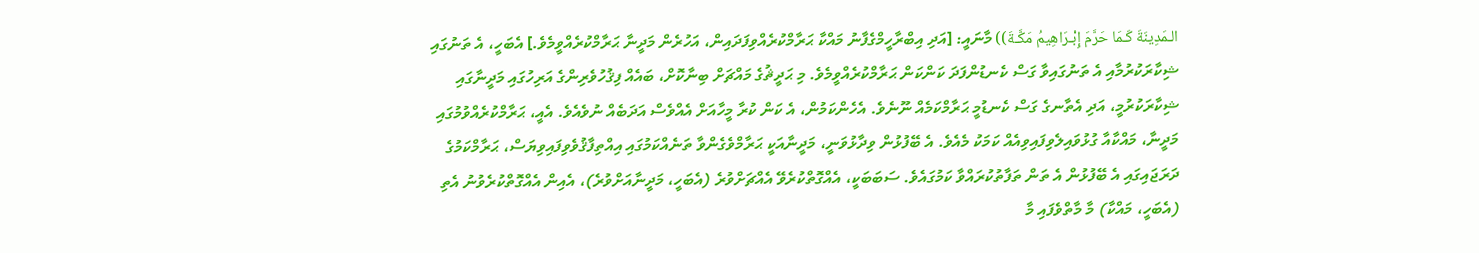الـمَدِينَةَ كَـمَا حَرَّمَ إِبْـرَاهِيمُ مَكَّـةَ)) މާނައީ: [އަދި އިބްރާހީމްގެފާނު މައްކާ ޙަރާމްކުރެއްވިފަދައިން، އަހުރެން މަދީނާ ޙަރާމްކުރެއްވީމެވެ.] އެބަހީ، އެ ތަނުގައި ޝިކާރަކުރުމާއި އެ ތަނުގައިވާ ގަސް ކެނޑުންފަދަ ކަންކަން ޙަރާމްކުރެއްވީމެވެ. މި ޙަދީޘުގެ މައްޗަށް ބިނާކޮށް، ބައެއް ފިޤުހުވެރިންގެ އަރިހުގައި މަދީނާގައި ޝިކާރަކުރުމީ، އަދި އެތާނގެ ގަސް ކެނޑުމީ ޙަރާމްކަމެއް ނޫނެވެ. އެހެންކަމުން، އެ ކަން ކުރާ މީހާއަށް އެއްވެސް އަދަބެއް ނުވެއެވެ. އެއީ، ޙަރާމްކުރެއްވުމުގައި މަދީނާ، މައްކާއާ ގުޅުވައިލެވިފައިވިއެއް ކަމަކު މެއެވެ. އެ ބޭފުޅުން ވިދާޅުވަނީ، މަދީނާއަކީ ޙަރާމްވެގެންވާ ތަނެއްކަމުގައި އިއްތިފާޤުވެވިފައިވިޔަސް، ޙަރާމްކަމުގެ ދަރަޖައިގައި އެ ބޭފުޅުން އެ ތަން ތަފާތުކުރައްވާ ކަމުގައެވެ. ސަބަބަކީ، އެއްގޮތްކުރެވޭ އެއްޗަށްވުރެ (އެބަހީ، މަދީނާއަށްވުރެ)، އެއިން އެއްގޮތްކުރެވުނު އެތި (އެބަހީ، މައްކާ) މާ މާތްވެފައި މާ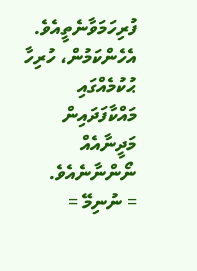ފުރިހަމަވާނެތީއެވެ. އެހެންކަމުން، ހުރިހާ ޙުކުމެއްގައި މައްކާފަދައިން މަދީނާއެއް ނޯންނާނެއެވެ.
= ނުނިމޭ =